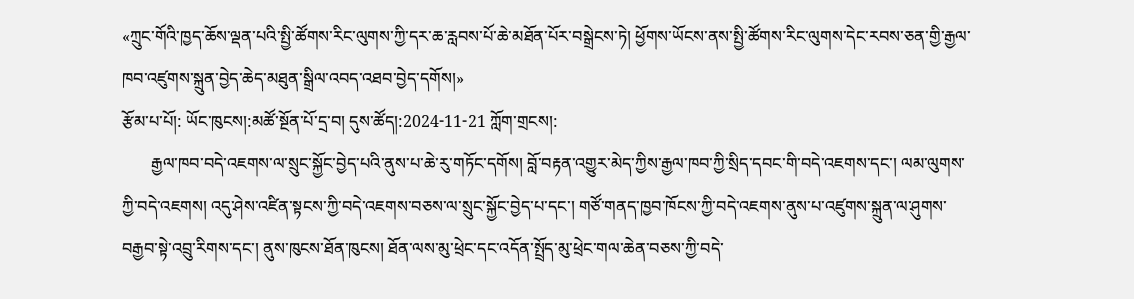«ཀྲུང་གོའི་ཁྱད་ཆོས་ལྡན་པའི་སྤྱི་ཚོགས་རིང་ལུགས་ཀྱི་དར་ཆ་རླབས་པོ་ཆེ་མཐོན་པོར་བསྒྲེངས་ཏེ། ཕྱོགས་ཡོངས་ནས་སྤྱི་ཚོགས་རིང་ལུགས་དེང་རབས་ཅན་གྱི་རྒྱལ་ཁབ་འཛུགས་སྐྲུན་བྱེད་ཆེད་མཐུན་སྒྲིལ་འབད་འཐབ་བྱེད་དགོས།»
རྩོམ་པ་པོ།: ཡོང་ཁུངས།:མཚོ་སྔོན་པོ་དྲ་བ། དུས་ཚོད།:2024-11-21 ཀློག་གྲངས།:
       རྒྱལ་ཁབ་བདེ་འཇགས་ལ་སྲུང་སྐྱོང་བྱེད་པའི་ནུས་པ་ཆེ་རུ་གཏོང་དགོས། བློ་བརྟན་འགྱུར་མེད་ཀྱིས་རྒྱལ་ཁབ་ཀྱི་སྲིད་དབང་གི་བདེ་འཇགས་དང་། ལམ་ལུགས་ཀྱི་བདེ་འཇགས། འདུ་ཤེས་འཛིན་སྟངས་ཀྱི་བདེ་འཇགས་བཅས་ལ་སྲུང་སྐྱོང་བྱེད་པ་དང་། གཙོ་གནད་ཁྱབ་ཁོངས་ཀྱི་བདེ་འཇགས་ནུས་པ་འཛུགས་སྐྲུན་ལ་ཤུགས་བརྒྱབ་སྟེ་འབྲུ་རིགས་དང་། ནུས་ཁུངས་ཐོན་ཁུངས། ཐོན་ལས་མུ་ཕྲེང་དང་འདོན་སྤྲོད་མུ་ཕྲེང་གལ་ཆེན་བཅས་ཀྱི་བདེ་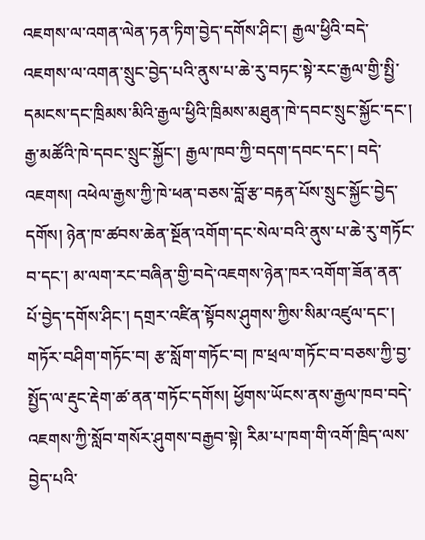འཇགས་ལ་འགན་ལེན་ཏན་ཏིག་བྱེད་དགོས་ཤིང་། རྒྱལ་ཕྱིའི་བདེ་འཇགས་ལ་འགན་སྲུང་བྱེད་པའི་ནུས་པ་ཆེ་རུ་བཏང་སྟེ་རང་རྒྱལ་གྱི་སྤྱི་དམངས་དང་ཁྲིམས་མིའི་རྒྱལ་ཕྱིའི་ཁྲིམས་མཐུན་ཁེ་དབང་སྲུང་སྐྱོང་དང་། རྒྱ་མཚོའི་ཁེ་དབང་སྲུང་སྐྱོང་། རྒྱལ་ཁབ་ཀྱི་བདག་དབང་དང་། བདེ་འཇགས། འཕེལ་རྒྱས་ཀྱི་ཁེ་ཕན་བཅས་བློ་རྩ་བརྟན་པོས་སྲུང་སྐྱོང་བྱེད་དགོས། ཉེན་ཁ་ཚབས་ཆེན་སྔོན་འགོག་དང་སེལ་བའི་ནུས་པ་ཆེ་རུ་གཏོང་བ་དང་། མ་ལག་རང་བཞིན་གྱི་བདེ་འཇགས་ཉེན་ཁར་འགོག་ཟོན་ནན་པོ་བྱེད་དགོས་ཤིང་། དགྲར་འཛིན་སྟོབས་ཤུགས་ཀྱིས་སིམ་འཛུལ་དང་། གཏོར་བཤིག་གཏོང་བ། རྩ་སློག་གཏོང་བ། ཁ་ཕྲལ་གཏོང་བ་བཅས་ཀྱི་བྱ་སྤྱོད་ལ་རྡུང་རྡེག་ཚ་ནན་གཏོང་དགོས། ཕྱོགས་ཡོངས་ནས་རྒྱལ་ཁབ་བདེ་འཇགས་ཀྱི་སློབ་གསོར་ཤུགས་བརྒྱབ་སྟེ། རིམ་པ་ཁག་གི་འགོ་ཁྲིད་ལས་བྱེད་པའི་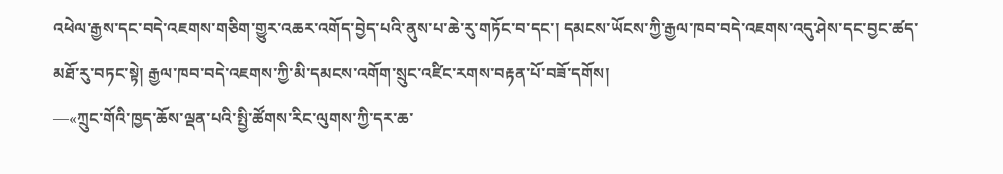འཕེལ་རྒྱས་དང་བདེ་འཇགས་གཅིག་གྱུར་འཆར་འགོད་བྱེད་པའི་ནུས་པ་ཆེ་རུ་གཏོང་བ་དང་། དམངས་ཡོངས་ཀྱི་རྒྱལ་ཁབ་བདེ་འཇགས་འདུ་ཤེས་དང་བྱང་ཚད་མཐོ་རུ་བཏང་སྟེ། རྒྱལ་ཁབ་བདེ་འཇགས་ཀྱི་མི་དམངས་འགོག་སྲུང་འཛིང་རགས་བརྟན་པོ་བཟོ་དགོས།
—«ཀྲུང་གོའི་ཁྱད་ཆོས་ལྡན་པའི་སྤྱི་ཚོགས་རིང་ལུགས་ཀྱི་དར་ཆ་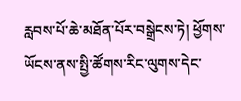རླབས་པོ་ཆེ་མཐོན་པོར་བསྒྲེངས་ཏེ། ཕྱོགས་ཡོངས་ནས་སྤྱི་ཚོགས་རིང་ལུགས་དེང་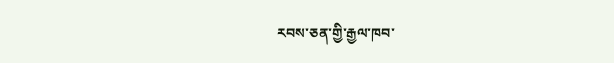རབས་ཅན་གྱི་རྒྱལ་ཁབ་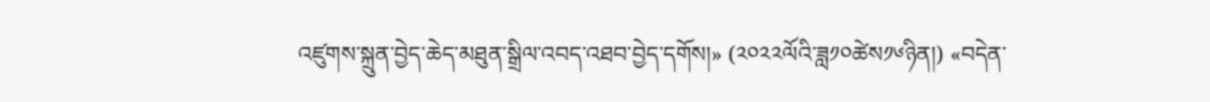འཛུགས་སྐྲུན་བྱེད་ཆེད་མཐུན་སྒྲིལ་འབད་འཐབ་བྱེད་དགོས།» (༢༠༢༢ལོའི་ཟླ༡༠ཚེས༡༦ཉིན།) «བདེན་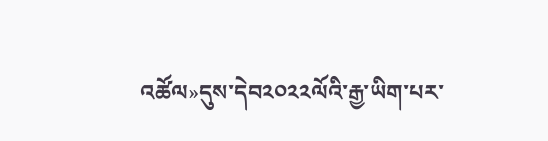འཚོལ»དུས་དེབ༢༠༢༢ལོའི་རྒྱ་ཡིག་པར་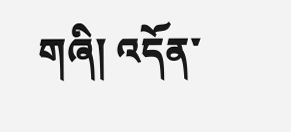གཞི། འདོན་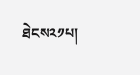ཐེངས༢༡པ།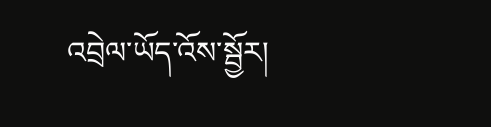འབྲེལ་ཡོད་འོས་སྦྱོར།